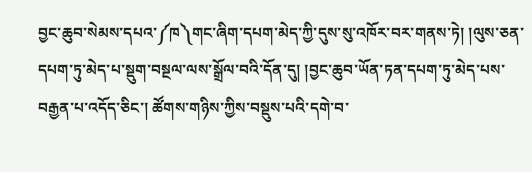བྱང་ཆུབ་སེམས་དཔའ་༼ཁ༽གང་ཞིག་དཔག་མེད་ཀྱི་དུས་སུ་འཁོར་བར་གནས་ཏེ། །ལུས་ཅན་དཔག་ཏུ་མེད་པ་སྡུག་བསྔལ་ལས་སྒྲོལ་བའི་དོན་དུ། །བྱང་ཆུབ་ཡོན་ཏན་དཔག་ཏུ་མེད་པས་བརྒྱན་པ་འདོད་ཅིང་། ཚོགས་གཉིས་ཀྱིས་བསྡུས་པའི་དགེ་བ་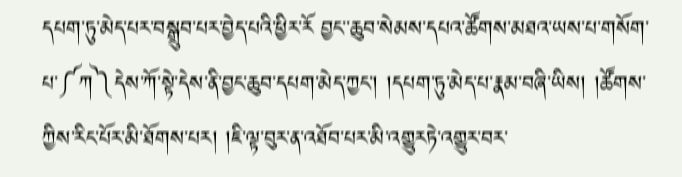དཔག་ཏུ་མེད་པར་བསྒྲུབ་པར་བྱེད་པའི་ཕྱིར་རོ བྱང་་ཆུབ་སེམས་དཔའ་ཚོགས་མཐའ་ཡས་པ་གསོག་པ་༼ཀ༽དེས་ཀོ་སྟེ་དེས་ནི་བྱང་ཆུབ་དཔག་མེད་ཀྱང་། །དཔག་ཏུ་མེད་པ་རྣམ་བཞི་ཡིས། །ཚོགས་ཀྱིས་རིང་པོར་མི་ཐོགས་པར། །ཇི་ལྟ་བུར་ན་འཐོབ་པར་མི་འགྱུརཏེ་འགྱུར་བར་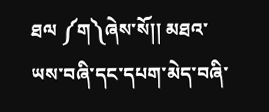ཐལ ༼ག༽ཞེས་སོ།། མཐའ་ཡས་བཞི་དང་དཔག་མེད་བཞི་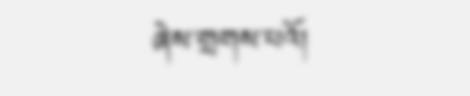ཞེས་གྲགས་པའོ།